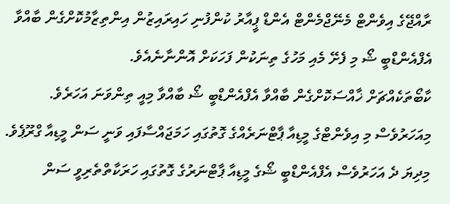ރާއްޖޭގެ އިވެންޓް މެނޭޖްމެންޓް އެންޑް ޕީއާރު ކުންފުނި ހައިރައިޒުން އިންތިޒާމުކޮށްގެން ބާއްވާ އެފްއެންޑްބީ ޝޯ މި ފެށޭ މެއި މަހުގެ ތިނަކުން ފަހަކަށް އޮންނާނެއެވެ.
ކާބޯތަކެއްޗަށް ޚާއްސަކޮށްގެން ބާއްވާ އެފްއެންޑްބީ ޝޯ ބާއްވާ މިއީ ތިންވަނަ އަހަރެވެ. މިއަހަރުވެސް މި އިވެންޓްގެ މީޑިއާ ޕާޓްނަރެއްގެ ގޮތުގައި ހަމަޖައްސާފައި ވަނީ ސަން މީޑިއާ ގްރޫޕެވެ. މިދިޔަ ދެ އަހަރުވެސް އެފްއެންޑްބީ ޝޯގެ މީޑިއާ ޕާޓްނަރުގެ ގޮތުގައި ހަރަކާތްތެރިވީ ސަން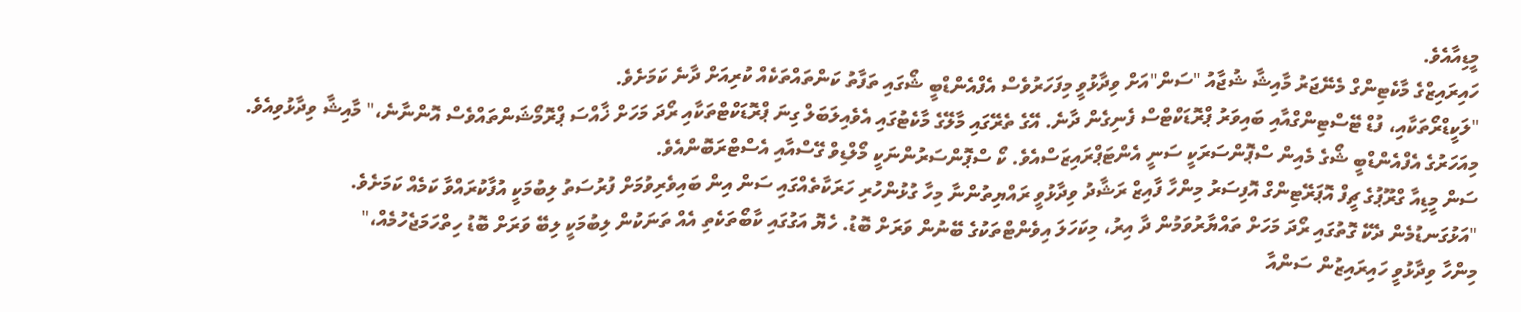މީޑިއާއެވެ.
ހައިރައިޒްގެ މާކެޓިންގް މެނޭޖަރު މާއިޝާ ޝުޖާއު "ސަން"އަށް ވިދާޅުވީ މިފަހަރުވެސް އެފްއެންޑްބީ ޝޯގައި ތަފާތު ކަންތައްތަކެއް ކުރިއަށް ދާނެ ކަމަށެވެ.
"ލަކީޑްރޯތަކާއި، ފުޑް ޓޭސްޓިންގްއާއި ބައިވަރު ޕްރޮޑަކްޓްސް ފެނިގެން ދާނެ. އޭގެ ތެރޭގައި މާލޭގެ މާކެޓުގައި އެވެއިލަބަލް ގިނަ ޕްރޮޑަކްޓްތަކާއި ރޯދަ މަހަށް ޚާއްސަ ޕްރޮމޯޝަންތައްވެސް އޮންނާނެ،" މާއިޝާ ވިދާޅުވިއެވެ.
މިއަހަރުގެ އެފްއެންޑްބީ ޝޯގެ މެއިން ސްޕޮންސަރަކީ ސަނީ އެންޓަޕްރައިޒަސްއެވެ. ކޯ ސްޕޮންސަރުންނަކީ މޯލްޑިވް ގޭސްއާއި އެސްޓްރަބޮންއެވެ.
ސަން މީޑިއާ ގްރޫޕުގެ ޗީފް އޮޕަރޭޓިންގް އޮފިސަރު މިންހާ ފާއިޒް ރަޝާދު ވިދާޅުވީ ރައްޔިތުންނާ މިހާ ގުޅުންހުރި ހަރަކާތެއްގައި ސަން އިން ބައިވެރިވުމަށް ފުރުސަތު ލިބުމަކީ އުފާކުރައްވާ ކަމެއް ކަމަށެވެ.
"އަޅުގަނޑުމެން ދެކޭ ގޮތުގައި ރޯދަ މަހަށް ތައްޔާރުވަމުން ދާ އިރު، މިކަހަލަ އިވެންޓްތަކުގެ ބޭނުން ވަރަށް ބޮޑު. ހެޔޮ އަގުގައި ކާބޯތަކެތި އެއް ތަނަކުން ލިބުމަކީ ލިބޭ ވަރަށް ބޮޑު ހިތްހަމަޖެހުމެއް،"
މިންހާ ވިދާޅުވީ ހައިރައިޒުން ސަންއާ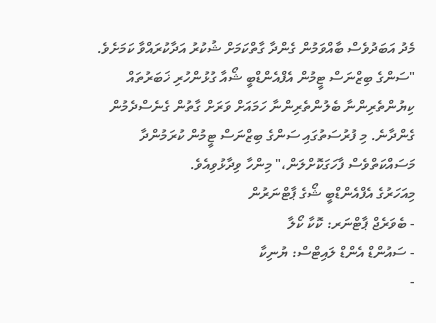މެދު އަބަދުވެސް ބާއްވަމުން ގެންދާ ގާތްކަމަށް ޝުކުރު އަދާކުރައްވާ ކަމަށެވެ.
"ސަންގެ ބިޒްނަސް ޓީމުން އެފްއެންޑްބީ ޝޯއާ ގުޅުންހުރި ޚަބަރުތައް ކިޔުންތެރިންނާ ބެލުންތެރިންނާ ހަމައަށް ވަރަށް ގާތުން ގެނެސްދެމުން ގެންދާނެ. މި ފުރުސަތުގައި ސަންގެ ބިޒްނަސް ޓީމުން ކުރަމުންދާ މަސައްކަތްވެސް ފާހަގަކޮށްލަން،" މިންހާ ވިދާޅުވިއެވެ.
މިއަހަރުގެ އެފްއެންޑްބީ ޝޯގެ ޕާޓްނަރުން
- ބެވަރެޖް ޕާޓްނަރ: ކޮކާ ކޯލާ
- ސައުންޑް އެންޑް ލައިޓްސް: ޔުނިކާ
-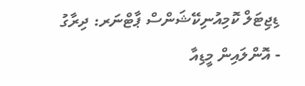ޑިޖިޓަލް ކޮމިއުނިކޭޝަންސް ޕާޓްނަރ: ދިރާގު
- އޮންލައިން މީޑިއާ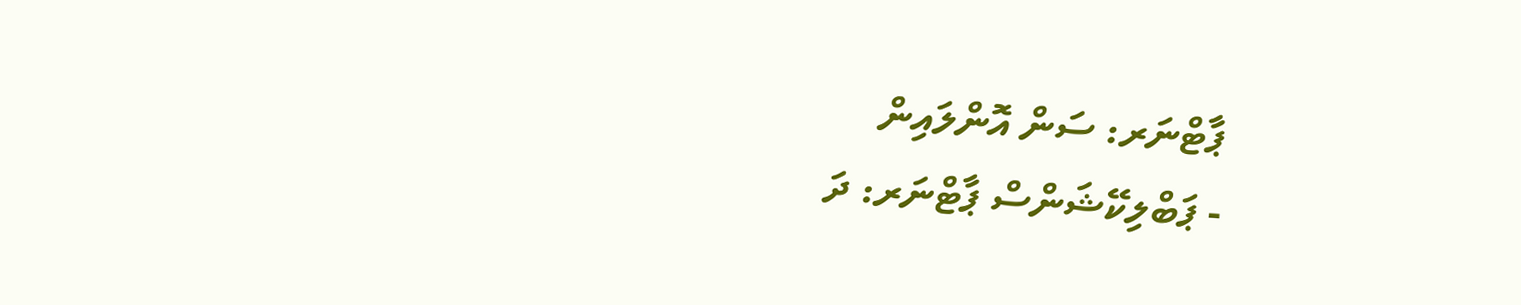ޕާޓްނަރ: ސަން އޮންލައިން
- ޕަބްލިކޭޝަންސް ޕާޓްނަރ: ދަ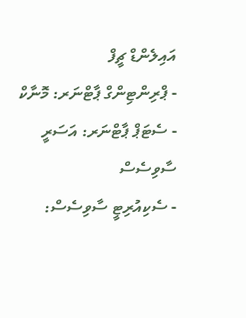އައިލެންޑް ޗީފް
- ޕްރިންޓިންގް ޕާޓްނަރ: މޮނާކް
- ސެޓަޕް ޕާޓްނަރ: އަސަރީ ސާވިސެސް
- ސެކިއުރިޓީ ސާވިސެސް: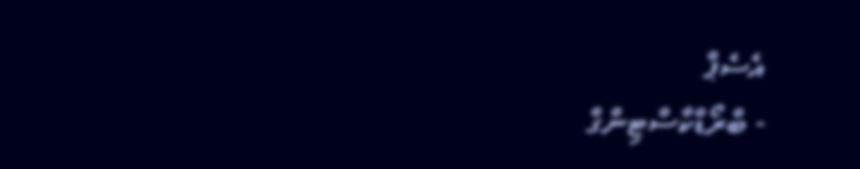އެސެޕް
- ބްރޯޑްކާސްޓިންގް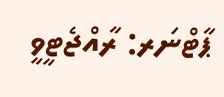ޕާޓްނަރ: ރާއްޖެޓީވީ